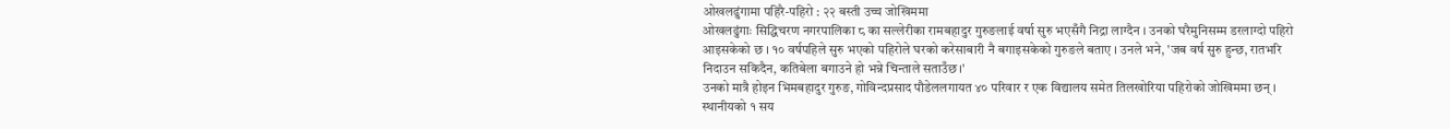ओखलढुंगामा पहिरै-पहिरो : २२ बस्ती उच्च जोखिममा
ओखलढुंगाः सिद्धिचरण नगरपालिका ८ का सल्लेरीका रामबहादुर गुरुङलाई वर्षा सुरु भएसँगै निद्रा लाग्दैन । उनको घरैमुनिसम्म डरलाग्दो पहिरो आइसकेको छ । १० वर्षपहिले सुरु भएको पहिरोले घरको करेसाबारी नै बगाइसकेको गुरुङले बताए । उनले भने, 'जब वर्ष सुरु हुन्छ, रातभरि निदाउन सकिदैन, कतिबेला बगाउने हो भन्ने चिन्ताले सताउँछ।'
उनको मात्रै होइन भिमबहादुर गुरुङ, गोविन्दप्रसाद पौडेललगायत ४० परिवार र एक विद्यालय समेत तिलखोरिया पहिरोको जोखिममा छन् । स्थानीयको १ सय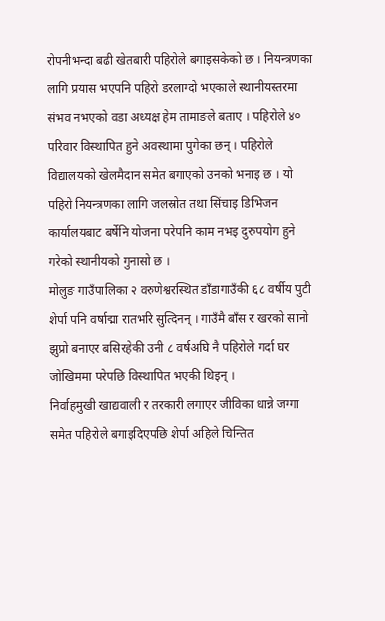रोपनीभन्दा बढी खेतबारी पहिरोले बगाइसकेको छ । नियन्त्रणका लागि प्रयास भएपनि पहिरो डरलाग्दो भएकाले स्थानीयस्तरमा संभव नभएको वडा अध्यक्ष हेम तामाङले बताए । पहिरोले ४० परिवार विस्थापित हुने अवस्थामा पुगेका छन् । पहिरोले विद्यालयको खेलमैदान समेत बगाएको उनको भनाइ छ । यो पहिरो नियन्त्रणका लागि जलस्रोत तथा सिंचाइ डिभिजन कार्यालयबाट बर्षेनि योजना परेपनि काम नभइ दुरुपयोग हुने गरेको स्थानीयको गुनासो छ ।
मोलुङ गाउँपालिका २ वरुणेश्वरस्थित डाँडागाउँकी ६८ वर्षीय पुटी शेर्पा पनि वर्षाद्मा रातभरि सुत्दिनन् । गाउँमै बाँस र खरको सानो झुप्रो बनाएर बसिरहेकी उनी ८ वर्षअघि नै पहिरोले गर्दा घर जोखिममा परेपछि विस्थापित भएकी थिइन् ।
निर्वाहमुखी खाद्यवाली र तरकारी लगाएर जीविका धान्ने जग्गा समेत पहिरोले बगाइदिएपछि शेर्पा अहिले चिन्तित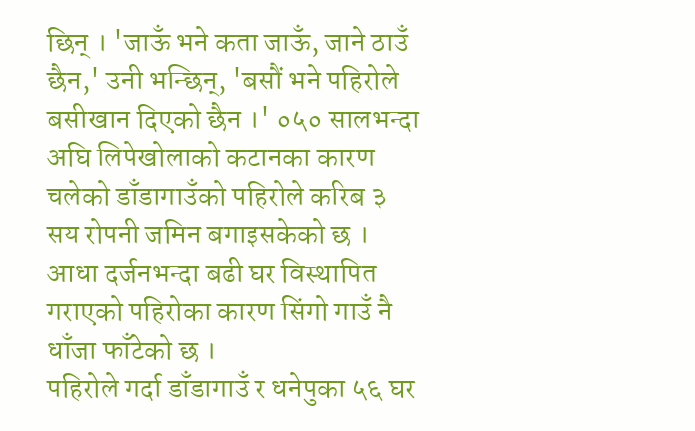छिन् । 'जाऊँ भने कता जाऊँ, जाने ठाउँ छैन,' उनी भन्छिन्, 'बसौं भने पहिरोले बसीखान दिएको छैन ।' ०५० सालभन्दा अघि लिपेखोलाको कटानका कारण चलेको डाँडागाउँको पहिरोले करिब ३ सय रोपनी जमिन बगाइसकेको छ । आधा दर्जनभन्दा बढी घर विस्थापित गराएको पहिरोका कारण सिंगो गाउँ नै धाँजा फाँटेको छ ।
पहिरोले गर्दा डाँडागाउँ र धनेपुका ५६ घर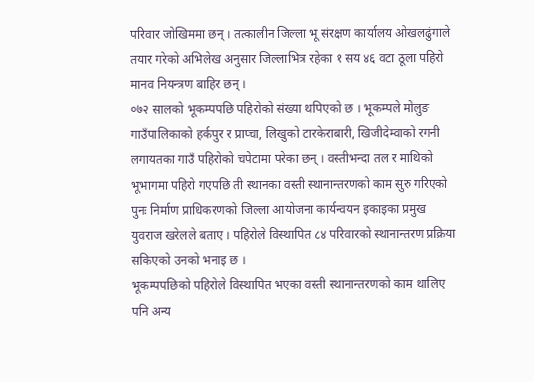परिवार जोखिममा छन् । तत्कालीन जिल्ला भू संरक्षण कार्यालय ओखलढुंगाले तयार गरेको अभिलेख अनुसार जिल्लाभित्र रहेका १ सय ४६ वटा ठूला पहिरो मानव नियन्त्रण बाहिर छन् ।
०७२ सालको भूकम्पपछि पहिरोको संख्या थपिएको छ । भूकम्पले मोलुङ गाउँपालिकाको हर्कपुर र प्राप्चा, लिखुको टारकेराबारी, खिजीदेम्वाको रगनी लगायतका गाउँ पहिरोको चपेटामा परेका छन् । वस्तीभन्दा तल र माथिको भूभागमा पहिरो गएपछि ती स्थानका वस्ती स्थानान्तरणको काम सुरु गरिएको पुनः निर्माण प्राधिकरणको जिल्ला आयोजना कार्यन्वयन इकाइका प्रमुख युवराज खरेलले बताए । पहिरोले विस्थापित ८४ परिवारको स्थानान्तरण प्रक्रिया सकिएको उनको भनाइ छ ।
भूकम्पपछिको पहिरोले विस्थापित भएका वस्ती स्थानान्तरणको काम थालिए पनि अन्य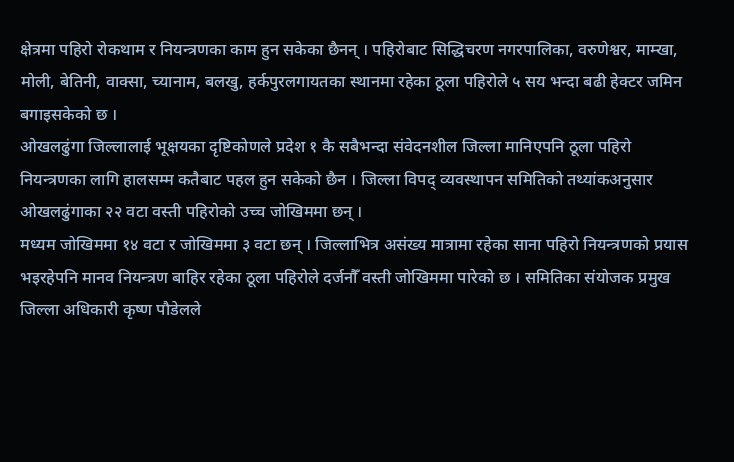क्षेत्रमा पहिरो रोकथाम र नियन्त्रणका काम हुन सकेका छैनन् । पहिरोबाट सिद्धिचरण नगरपालिका, वरुणेश्वर, माम्खा, मोली, बेतिनी, वाक्सा, च्यानाम, बलखु, हर्कपुरलगायतका स्थानमा रहेका ठूला पहिरोले ५ सय भन्दा बढी हेक्टर जमिन बगाइसकेको छ ।
ओखलढुंगा जिल्लालाई भूक्षयका दृष्टिकोणले प्रदेश १ कै सबैभन्दा संवेदनशील जिल्ला मानिएपनि ठूला पहिरो नियन्त्रणका लागि हालसम्म कतैबाट पहल हुन सकेको छैन । जिल्ला विपद् व्यवस्थापन समितिको तथ्यांकअनुसार ओखलढुंगाका २२ वटा वस्ती पहिरोको उच्च जोखिममा छन् ।
मध्यम जोखिममा १४ वटा र जोखिममा ३ वटा छन् । जिल्लाभित्र असंख्य मात्रामा रहेका साना पहिरो नियन्त्रणको प्रयास भइरहेपनि मानव नियन्त्रण बाहिर रहेका ठूला पहिरोले दर्जनौँ वस्ती जोखिममा पारेको छ । समितिका संयोजक प्रमुख जिल्ला अधिकारी कृष्ण पौडेलले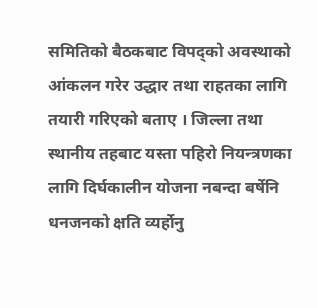समितिको बैठकबाट विपद्को अवस्थाको आंकलन गरेर उद्धार तथा राहतका लागि तयारी गरिएको बताए । जिल्ला तथा स्थानीय तहबाट यस्ता पहिरो नियन्त्रणका लागि दिर्घकालीन योजना नबन्दा बर्षेनि धनजनको क्षति व्यर्होनु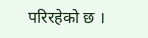परिरहेको छ ।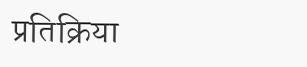प्रतिक्रिया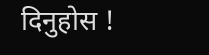दिनुहोस !